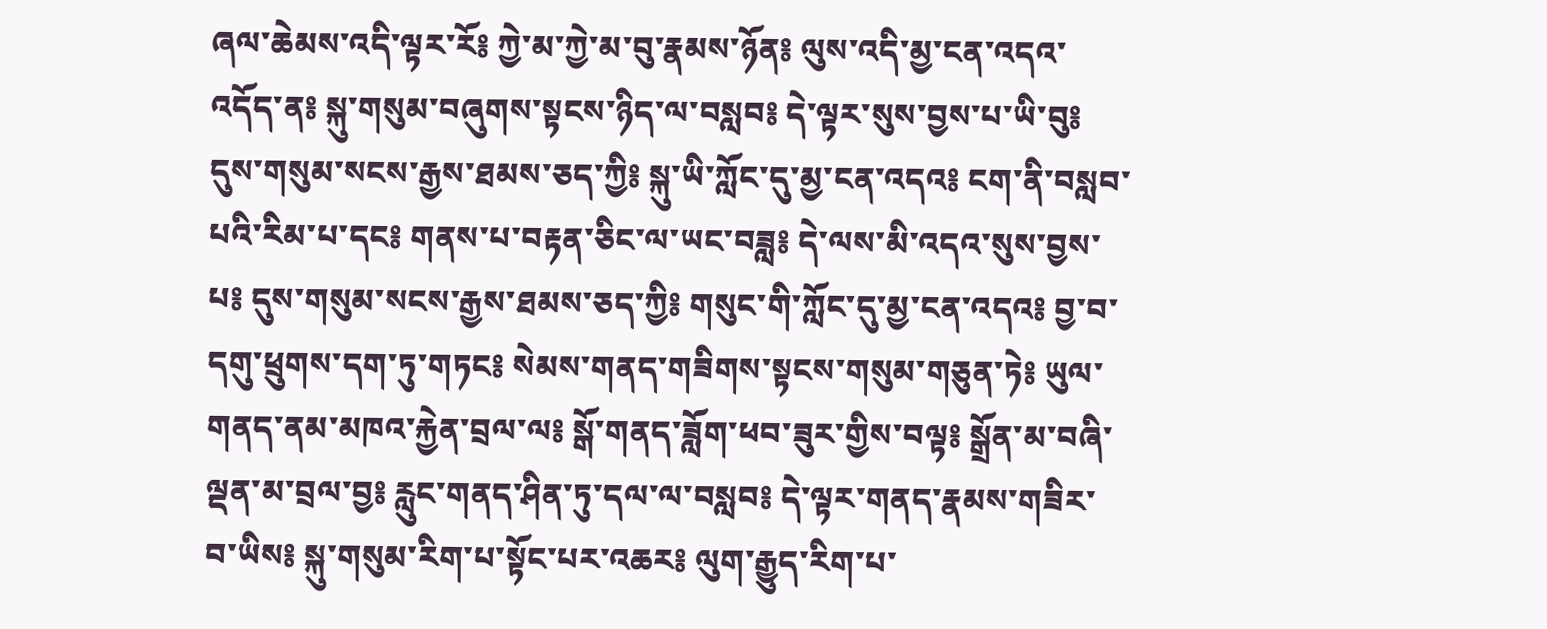ཞལ་ཆེམས་འདི་ལྟར་རོ༔ ཀྱེ་མ་ཀྱེ་མ་བུ་རྣམས་ཉོན༔ ལུས་འདི་མྱ་ངན་འདའ་འདོད་ན༔ སྐུ་གསུམ་བཞུགས་སྟངས་ཉིད་ལ་བསླབ༔ དེ་ལྟར་སུས་བྱས་པ་ཡི་བུ༔ དུས་གསུམ་སངས་རྒྱས་ཐམས་ཅད་ཀྱི༔ སྐུ་ཡི་ཀློང་དུ་མྱ་ངན་འདའ༔ ངག་ནི་བསླབ་པའི་རིམ་པ་དང༔ གནས་པ་བརྟན་ཅིང་ལ་ཡང་བཟླ༔ དེ་ལས་མི་འདའ་སུས་བྱས་པ༔ དུས་གསུམ་སངས་རྒྱས་ཐམས་ཅད་ཀྱི༔ གསུང་གི་ཀློང་དུ་མྱ་ངན་འདའ༔ བྱ་བ་དགུ་ཕྲུགས་དག་ཏུ་གཏང༔ སེམས་གནད་གཟིགས་སྟངས་གསུམ་གཅུན་ཏེ༔ ཡུལ་གནད་ནམ་མཁའ་རྐྱེན་བྲལ་ལ༔ སྒོ་གནད་ཟློག་ཕབ་ཟུར་གྱིས་བལྟ༔ སྒྲོན་མ་བཞི་ལྡན་མ་བྲལ་བྱ༔ རླུང་གནད་ཤིན་ཏུ་དལ་ལ་བསླབ༔ དེ་ལྟར་གནད་རྣམས་གཟིར་བ་ཡིས༔ སྐུ་གསུམ་རིག་པ་སྟོང་པར་འཆར༔ ལུག་རྒྱུད་རིག་པ་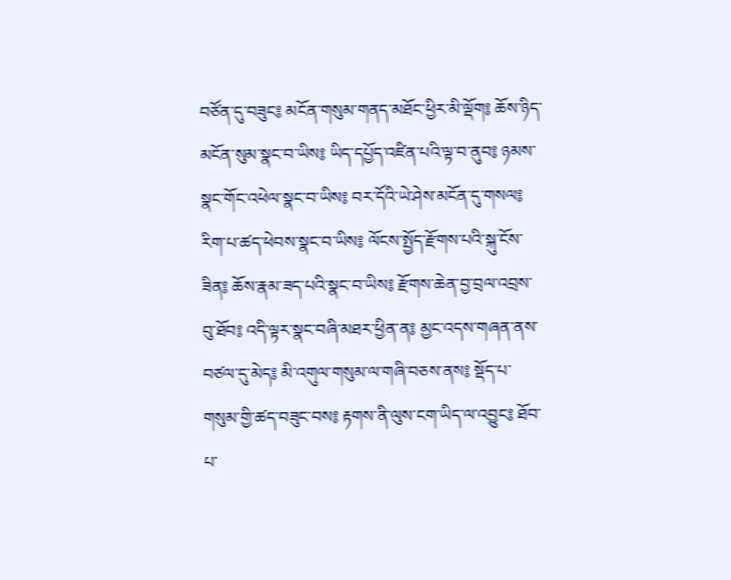བཙོན་དུ་བཟུང༔ མངོན་གསུམ་གནད་མཐོང་ཕྱིར་མི་ལྡོག༔ ཆོས་ཉིད་མངོན་སུམ་སྣང་བ་ཡིས༔ ཡིད་དཔྱོད་འཛིན་པའི་ལྟ་བ་ནུབ༔ ཉམས་སྣང་གོང་འཕེལ་སྣང་བ་ཡིས༔ བར་དོའི་ཡེ་ཤེས་མངོན་དུ་གསལ༔ རིག་པ་ཚད་ཕེབས་སྣང་བ་ཡིས༔ ལོངས་སྤྱོད་རྫོགས་པའི་སྐུ་ངོས་ཟིན༔ ཆོས་རྣམ་ཟད་པའི་སྣང་བ་ཡིས༔ རྫོགས་ཆེན་བྱ་བྲལ་འབྲས་བུ་ཐོབ༔ འདི་ལྟར་སྣང་བཞི་མཐར་ཕྱིན་ན༔ མྱང་འདས་གཞན་ནས་བཙལ་དུ་མེད༔ མི་འགུལ་གསུམ་ལ་གཞི་བཅས་ནས༔ སྡོད་པ་གསུམ་གྱི་ཚད་བཟུང་བས༔ རྟགས་ནི་ལུས་ངག་ཡིད་ལ་འབྱུང༔ ཐོབ་པ་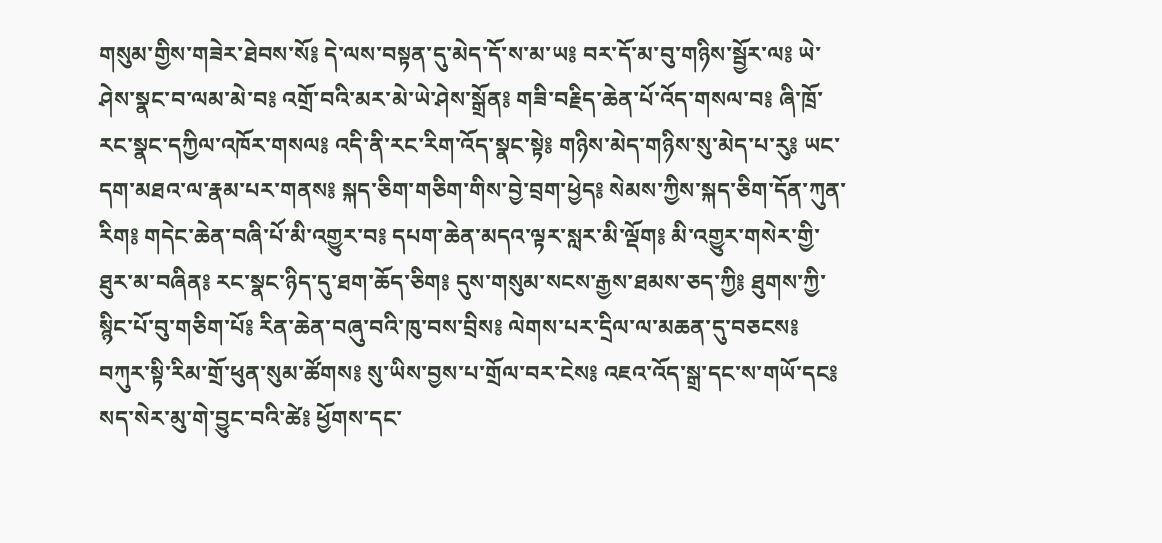གསུམ་གྱིས་གཟེར་ཐེབས་སོ༔ དེ་ལས་བསྟན་དུ་མེད་དོ་ས་མ་ཡ༔ བར་དོ་མ་བུ་གཉིས་སྦྱོར་ལ༔ ཡེ་ཤེས་སྣང་བ་ལམ་མེ་བ༔ འགྲོ་བའི་མར་མེ་ཡེ་ཤེས་སྒྲོན༔ གཟི་བརྗིད་ཆེན་པོ་འོད་གསལ་བ༔ ཞི་ཁྲོ་རང་སྣང་དཀྱིལ་འཁོར་གསལ༔ འདི་ནི་རང་རིག་འོད་སྣང་སྟེ༔ གཉིས་མེད་གཉིས་སུ་མེད་པ་རུ༔ ཡང་དག་མཐའ་ལ་རྣམ་པར་གནས༔ སྐད་ཅིག་གཅིག་གིས་བྱེ་བྲག་ཕྱེད༔ སེམས་ཀྱིས་སྐད་ཅིག་དོན་ཀུན་རིག༔ གདེང་ཆེན་བཞི་པོ་མི་འགྱུར་བ༔ དཔག་ཆེན་མདའ་ལྟར་སླར་མི་ལྡོག༔ མི་འགྱུར་གསེར་གྱི་ཐུར་མ་བཞིན༔ རང་སྣང་ཉིད་དུ་ཐག་ཆོད་ཅིག༔ དུས་གསུམ་སངས་རྒྱས་ཐམས་ཅད་ཀྱི༔ ཐུགས་ཀྱི་སྙིང་པོ་བུ་གཅིག་པོ༔ རིན་ཆེན་བཞུ་བའི་ཁུ་བས་བྲིས༔ ལེགས་པར་དྲིལ་ལ་མཆན་དུ་བཅངས༔ བཀུར་སྟི་རིམ་གྲོ་ཕུན་སུམ་ཚོགས༔ སུ་ཡིས་བྱས་པ་གྲོལ་བར་ངེས༔ འཇའ་འོད་སྒྲ་དང་ས་གཡོ་དང༔ སད་སེར་མུ་གེ་བྱུང་བའི་ཚེ༔ ཕྱོགས་དང་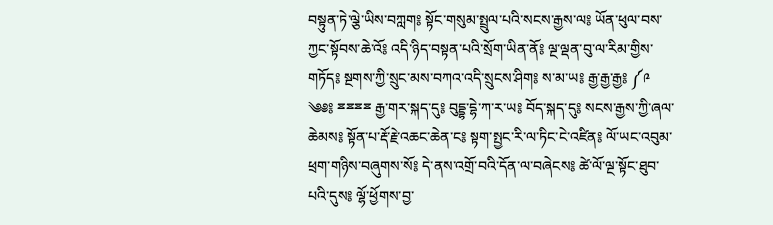བསྟུན་ཏེ་ལྕེ་ཡིས་བཀླག༔ སྟོང་གསུམ་སྤྲུལ་པའི་སངས་རྒྱས་ལ༔ ཡོན་ཕུལ་བས་ཀྱང་སྟོབས་ཆེ་འོ༔ འདི་ཉིད་བསྟན་པའི་སྲོག་ཡིན་ནོ༔ ལྔ་ལྡན་བུ་ལ་རིམ་གྱིས་གཏོད༔ སྔགས་ཀྱི་སྲུང་མས་བཀའ་འདི་སྲུངས་ཤིག༔ ས་མ་ཡ༔ རྒྱ་རྒྱ་རྒྱ༔ ༼༩ ༄༅༔ ྈྈྈྈ རྒྱ་གར་སྐད་དུ༔ བུདྡྷ་དྷེ་ཀ་ར་ཡ༔ བོད་སྐད་དུ༔ སངས་རྒྱས་ཀྱི་ཞལ་ཆེམས༔ སྟོན་པ་རྡོ་རྗེ་འཆང་ཆེན་ང༔ སྟག་སྤྱང་རི་ལ་ཏིང་ངེ་འཛིན༔ ལོ་ཡང་འབུམ་ཕྲག་གཉིས་བཞུགས་སོ༔ དེ་ནས་འགྲོ་བའི་དོན་ལ་བཞེངས༔ ཚེ་ལོ་ལྔ་སྟོང་ཐུབ་པའི་དུས༔ ལྷོ་ཕྱོགས་བྱ་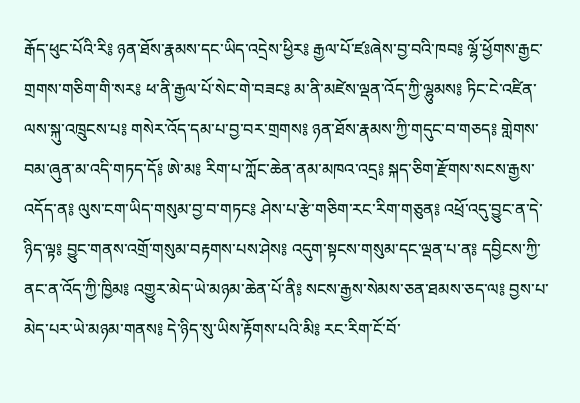རྒོད་ཕུང་པོའི་རི༔ ཉན་ཐོས་རྣམས་དང་ཡིད་འདྲེས་ཕྱིར༔ རྒྱལ་པོ་ཛཿཞེས་བྱ་བའི་ཁབ༔ ལྷོ་ཕྱོགས་རྒྱང་གྲགས་གཅིག་གི་སར༔ ཕ་ནི་རྒྱལ་པོ་སེང་གེ་བཟང༔ མ་ནི་མཛེས་ལྡན་འོད་ཀྱི་ལྷུམས༔ ཏིང་ངེ་འཛིན་ལས་སྐུ་འཁྲུངས་པ༔ གསེར་འོད་དམ་པ་བྱ་བར་གྲགས༔ ཉན་ཐོས་རྣམས་ཀྱི་གདུང་བ་གཅད༔ གླེགས་བམ་ཞུན་མ་འདི་གཏད་དོ༔ ཨེ་མ༔ རིག་པ་ཀློང་ཆེན་ནམ་མཁའ་འདྲ༔ སྐད་ཅིག་རྫོགས་སངས་རྒྱས་འདོད་ན༔ ལུས་ངག་ཡིད་གསུམ་བྱ་བ་གཏང༔ ཤེས་པ་རྩེ་གཅིག་རང་རིག་གཅུན༔ འཕྲོ་འདུ་བྱུང་ན་དེ་ཉིད་ལྟ༔ བྱུང་གནས་འགྲོ་གསུམ་བརྟགས་པས་ཤེས༔ འདུག་སྟངས་གསུམ་དང་ལྡན་པ་ན༔ དབྱིངས་ཀྱི་ནང་ན་འོད་ཀྱི་ཁྱིམ༔ འགྱུར་མེད་ཡེ་མཉམ་ཆེན་པོ་ནི༔ སངས་རྒྱས་སེམས་ཅན་ཐམས་ཅད་ལ༔ བྱས་པ་མེད་པར་ཡེ་མཉམ་གནས༔ དེ་ཉིད་སུ་ཡིས་རྟོགས་པའི་མི༔ རང་རིག་ངོ་བོ་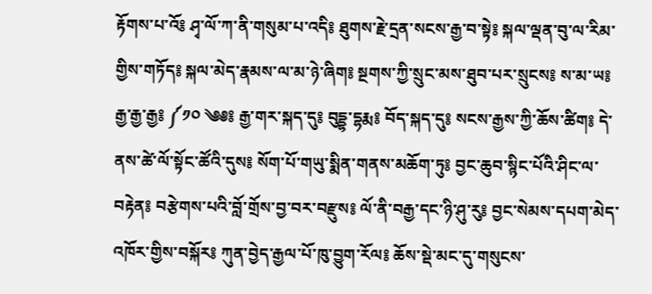རྟོགས་པ་འོ༔ ཤྭ་ལོ་ཀ་ནི་གསུམ་པ་འདི༔ ཐུགས་རྗེ་དྲན་སངས་རྒྱ་བ་སྟེ༔ སྐལ་ལྡན་བུ་ལ་རིམ་གྱིས་གཏོད༔ སྐལ་མེད་རྣམས་ལ་མ་ཉེ་ཞིག༔ སྔགས་ཀྱི་སྲུང་མས་ཐུབ་པར་སྲུངས༔ ས་མ་ཡ༔ རྒྱ་རྒྱ་རྒྱ༔ ༼༡༠ ༄༅༔ རྒྱ་གར་སྐད་དུ༔ བུདྡྷ་དྷརྨ༔ བོད་སྐད་དུ༔ སངས་རྒྱས་ཀྱི་ཆོས་ཚིག༔ དེ་ནས་ཚེ་ལོ་སྟོང་ཚོའི་དུས༔ སོག་པོ་གཡུ་སྨིན་གནས་མཆོག་ཏུ༔ བྱང་ཆུབ་སྙིང་པོའི་ཤིང་ལ་བརྟེན༔ བརྩེགས་པའི་བློ་གྲོས་བྱ་བར་བརྫུས༔ ལོ་ནི་བརྒྱ་དང་ཉི་ཤུ་རུ༔ བྱང་སེམས་དཔག་མེད་འཁོར་གྱིས་བསྐོར༔ ཀུན་བྱེད་རྒྱལ་པོ་ཁུ་བྱུག་རོལ༔ ཆོས་སྡེ་མང་དུ་གསུངས་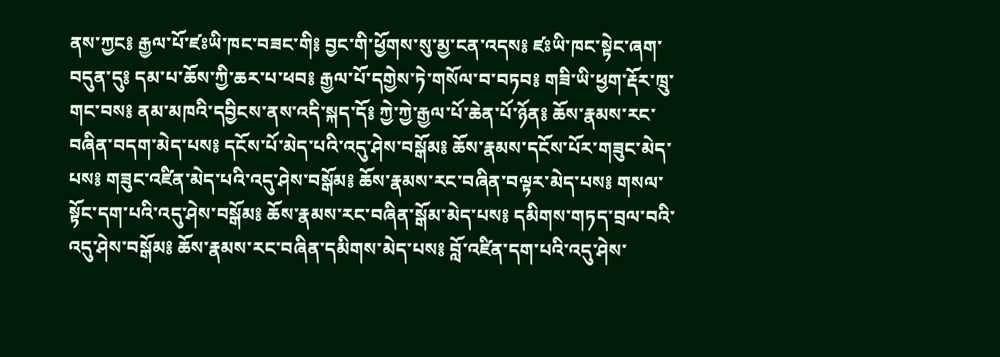ནས་ཀྱང༔ རྒྱལ་པོ་ཛཿཡི་ཁང་བཟང་གི༔ བྱང་གི་ཕྱོགས་སུ་མྱ་ངན་འདས༔ ཛཿཡི་ཁང་སྟེང་ཞག་བདུན་དུ༔ དམ་པ་ཆོས་ཀྱི་ཆར་པ་ཕབ༔ རྒྱལ་པོ་དགྱེས་ཏེ་གསོལ་བ་བཏབ༔ གཟི་ཡི་ཕྱག་རྡོར་ཁྲུ་གང་བས༔ ནམ་མཁའི་དབྱིངས་ནས་འདི་སྐད་དོ༔ ཀྱེ་ཀྱེ་རྒྱལ་པོ་ཆེན་པོ་ཉོན༔ ཆོས་རྣམས་རང་བཞིན་བདག་མེད་པས༔ དངོས་པོ་མེད་པའི་འདུ་ཤེས་བསྒོམ༔ ཆོས་རྣམས་དངོས་པོར་གཟུང་མེད་པས༔ གཟུང་འཛིན་མེད་པའི་འདུ་ཤེས་བསྒོམ༔ ཆོས་རྣམས་རང་བཞིན་བལྟར་མེད་པས༔ གསལ་སྟོང་དག་པའི་འདུ་ཤེས་བསྒོམ༔ ཆོས་རྣམས་རང་བཞིན་སྒོམ་མེད་པས༔ དམིགས་གཏད་བྲལ་བའི་འདུ་ཤེས་བསྒོམ༔ ཆོས་རྣམས་རང་བཞིན་དམིགས་མེད་པས༔ བློ་འཛིན་དག་པའི་འདུ་ཤེས་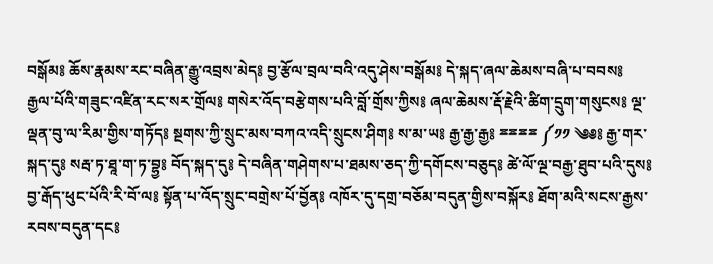བསྒོམ༔ ཆོས་རྣམས་རང་བཞིན་རྒྱུ་འབྲས་མེད༔ བྱ་རྩོལ་བྲལ་བའི་འདུ་ཤེས་བསྒོམ༔ དེ་སྐད་ཞལ་ཆེམས་བཞི་པ་བབས༔ རྒྱལ་པོའི་གཟུང་འཛིན་རང་སར་གྲོལ༔ གསེར་འོད་བརྩེགས་པའི་བློ་གྲོས་ཀྱིས༔ ཞལ་ཆེམས་རྡོ་རྗེའི་ཚིག་དྲུག་གསུངས༔ ལྔ་ལྡན་བུ་ལ་རིམ་གྱིས་གཏོད༔ སྔགས་ཀྱི་སྲུང་མས་བཀའ་འདི་སྲུངས་ཤིག༔ ས་མ་ཡ༔ རྒྱ་རྒྱ་རྒྱ༔ ྈྈྈྈ ༼༡༡ ༄༅༔ རྒྱ་གར་སྐད་དུ༔ སརྦ་ཏ་ཐཱ་ག་ཏ་བྷྱ༔ བོད་སྐད་དུ༔ དེ་བཞིན་གཤེགས་པ་ཐམས་ཅད་ཀྱི་དགོངས་བཅུད༔ ཚེ་ལོ་ལྔ་བརྒྱ་ཐུབ་པའི་དུས༔ བྱ་རྒོད་ཕུང་པོའི་རི་བོ་ལ༔ སྟོན་པ་འོད་སྲུང་བགྲེས་པོ་བྱོན༔ འཁོར་དུ་དགྲ་བཅོམ་བདུན་གྱིས་བསྐོར༔ ཐོག་མའི་སངས་རྒྱས་རབས་བདུན་དང༔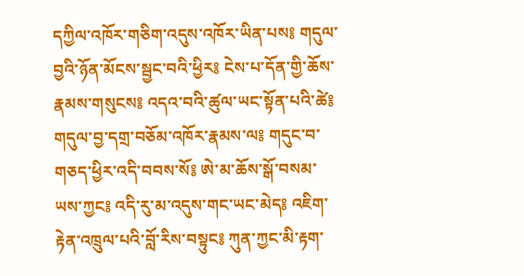དཀྱིལ་འཁོར་གཅིག་འདུས་འཁོར་ཡིན་པས༔ གདུལ་བྱའི་ཉོན་མོངས་སྦྱང་བའི་ཕྱིར༔ ངེས་པ་དོན་གྱི་ཆོས་རྣམས་གསུངས༔ འདའ་བའི་ཚུལ་ཡང་སྟོན་པའི་ཚེ༔ གདུལ་བྱ་དགྲ་བཅོམ་འཁོར་རྣམས་ལ༔ གདུང་བ་གཅད་ཕྱིར་འདི་བབས་སོ༔ ཨེ་མ་ཆོས་སྒོ་བསམ་ཡས་ཀྱང༔ འདི་རུ་མ་འདུས་གང་ཡང་མེད༔ འཇིག་རྟེན་འཁྲུལ་པའི་བློ་རིས་བསྟུང༔ ཀུན་ཀྱང་མི་རྟག་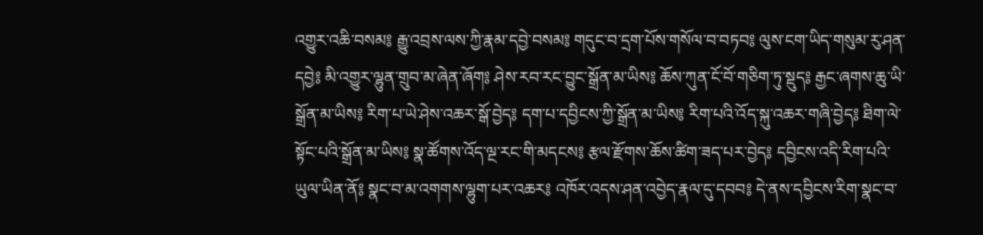འགྱུར་འཆི་བསམ༔ རྒྱུ་འབྲས་ལས་ཀྱི་རྣམ་དབྱེ་བསམ༔ གདུང་བ་དྲག་པོས་གསོལ་བ་བཏབ༔ ལུས་ངག་ཡིད་གསུམ་རུ་ཤན་དབྱེ༔ མི་འགྱུར་ལྷུན་གྲུབ་མ་ཞེན་ཞོག༔ ཤེས་རབ་རང་བྱུང་སྒྲོན་མ་ཡིས༔ ཆོས་ཀུན་ངོ་བོ་གཅིག་ཏུ་སྡུད༔ རྒྱང་ཞགས་ཆུ་ཡི་སྒྲོན་མ་ཡིས༔ རིག་པ་ཡེ་ཤེས་འཆར་སྒོ་བྱེད༔ དག་པ་དབྱིངས་ཀྱི་སྒྲོན་མ་ཡིས༔ རིག་པའི་འོད་སྐུ་འཆར་གཞི་བྱེད༔ ཐིག་ལེ་སྟོང་པའི་སྒྲོན་མ་ཡིས༔ སྣ་ཚོགས་འོད་ལྔ་རང་གི་མདངས༔ རྩལ་རྫོགས་ཆོས་ཚིག་ཟད་པར་བྱེད༔ དབྱིངས་འདི་རིག་པའི་ཡུལ་ཡིན་ནོ༔ སྣང་བ་མ་འགགས་ལྷུག་པར་འཆར༔ འཁོར་འདས་ཤན་འབྱེད་རྣལ་དུ་དབབ༔ དེ་ནས་དབྱིངས་རིག་སྣང་བ་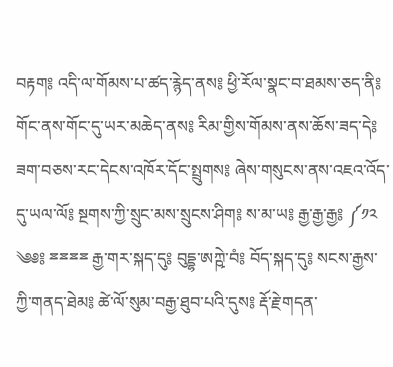བརྟག༔ འདི་ལ་གོམས་པ་ཚད་རྙེད་ནས༔ ཕྱི་རོལ་སྣང་བ་ཐམས་ཅད་ནི༔ གོང་ནས་གོང་དུ་ཡར་མཆེད་ནས༔ རིམ་གྱིས་གོམས་ནས་ཆོས་ཟད་དེ༔ ཟག་བཅས་རང་དེངས་འཁོར་དོང་སྤྲུགས༔ ཞེས་གསུངས་ནས་འཇའ་འོད་དུ་ཡལ་ལོ༔ སྔགས་ཀྱི་སྲུང་མས་སྲུངས་ཤིག༔ ས་མ་ཡ༔ རྒྱ་རྒྱ་རྒྱ༔ ༼༡༢ ༄༅༔ ྈྈྈྈ རྒྱ་གར་སྐད་དུ༔ བུདྡྷ་ཨཀྵེ་བཾ༔ བོད་སྐད་དུ༔ སངས་རྒྱས་ཀྱི་གནད་ཐེམ༔ ཚེ་ལོ་སུམ་བརྒྱ་ཐུབ་པའི་དུས༔ རྡོ་རྗེ་གདན་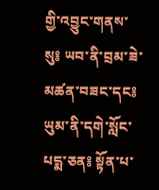གྱི་འབྱུང་གནས་སུ༔ ཡབ་ནི་བྲམ་ཟེ་མཚན་བཟང་དང༔ ཡུམ་ནི་དགེ་སློང་པདྨ་ཅན༔ སྟོན་པ་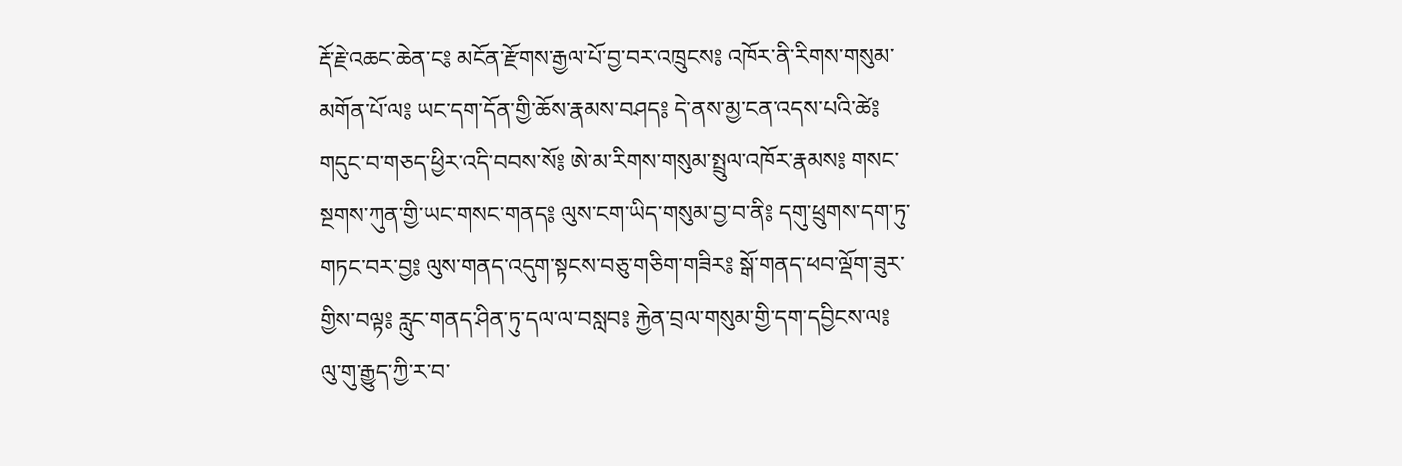རྡོ་རྗེ་འཆང་ཆེན་ང༔ མངོན་རྫོགས་རྒྱལ་པོ་བྱ་བར་འཁྲུངས༔ འཁོར་ནི་རིགས་གསུམ་མགོན་པོ་ལ༔ ཡང་དག་དོན་གྱི་ཆོས་རྣམས་བཤད༔ དེ་ནས་མྱ་ངན་འདས་པའི་ཚེ༔ གདུང་བ་གཅད་ཕྱིར་འདི་བབས་སོ༔ ཨེ་མ་རིགས་གསུམ་སྤྲུལ་འཁོར་རྣམས༔ གསང་སྔགས་ཀུན་གྱི་ཡང་གསང་གནད༔ ལུས་ངག་ཡིད་གསུམ་བྱ་བ་ནི༔ དགུ་ཕྲུགས་དག་ཏུ་གཏང་བར་བྱ༔ ལུས་གནད་འདུག་སྟངས་བཅུ་གཅིག་གཟིར༔ སྒོ་གནད་ཕབ་ལྡོག་ཟུར་གྱིས་བལྟ༔ རླུང་གནད་ཤིན་ཏུ་དལ་ལ་བསླབ༔ རྐྱེན་བྲལ་གསུམ་གྱི་དག་དབྱིངས་ལ༔ ལུ་གུ་རྒྱུད་ཀྱི་ར་བ་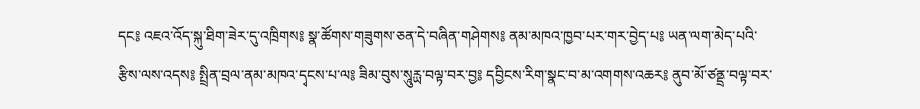དང༔ འཇའ་འོད་སྐུ་ཐིག་ཟེར་དུ་འཁྲིགས༔ སྣ་ཚོགས་གཟུགས་ཅན་དེ་བཞིན་གཤེགས༔ ནམ་མཁའ་ཁྱབ་པར་གར་བྱེད་པ༔ ཡན་ལག་མེད་པའི་རྩིས་ལས་འདས༔ སྤྲིན་བྲལ་ནམ་མཁའ་དྭངས་པ་ལ༔ ཟིམ་བུས་སཱུརྻ་བལྟ་བར་བྱ༔ དབྱིངས་རིག་སྣང་བ་མ་འགགས་འཆར༔ ནུབ་མོ་ཙནྡྲ་བལྟ་བར་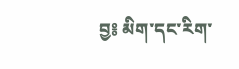བྱ༔ མིག་དང་རིག་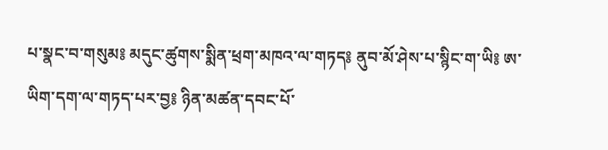པ་སྣང་བ་གསུམ༔ མདུང་ཚུགས་སྨིན་ཕྲག་མཁའ་ལ་གཏད༔ ནུབ་མོ་ཤེས་པ་སྙིང་ག་ཡི༔ ཨ་ཡིག་དག་ལ་གཏད་པར་བྱ༔ ཉིན་མཚན་དབང་པོ་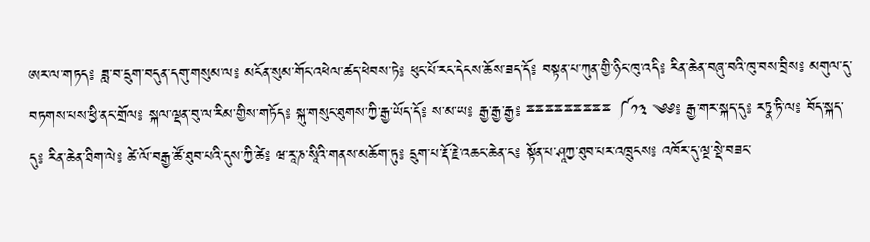ཨར་ལ་གཏད༔ ཟླ་བ་དྲུག་བདུན་དགུ་གསུམ་ལ༔ མངོན་སུམ་གོང་འཕེལ་ཚད་ཕེབས་ཏེ༔ ཕུང་པོ་རང་དེངས་ཆོས་ཟད་དོ༔ བསྟན་པ་ཀུན་གྱི་ཉིང་ཁུ་འདི༔ རིན་ཆེན་བཞུ་བའི་ཁུ་བས་བྲིས༔ མགུལ་དུ་བཏགས་པས་ཕྱི་ནང་གྲོལ༔ སྐལ་ལྡན་བུ་ལ་རིམ་གྱིས་གཏོད༔ སྐུ་གསུང་ཐུགས་ཀྱི་རྒྱ་ཡོད་དོ༔ ས་མ་ཡ༔ རྒྱ་རྒྱ་རྒྱ༔ ྈྈྈྈྈྈྈྈྈ ༼༡༣ ༄༅༔ རྒྱ་གར་སྐད་དུ༔ རཏྣ་ཏི་ལ༔ བོད་སྐད་དུ༔ རིན་ཆེན་ཐིག་ལེ༔ ཚེ་ལོ་བརྒྱ་ཚོ་ཐུབ་པའི་དུས་ཀྱི་ཚེ༔ ཝ་རཱ་ཎ་སཱིའི་གནས་མཆོག་ཏུ༔ དྲུག་པ་རྡོ་རྗེ་འཆང་ཆེན་ང༔ སྟོན་པ་ཤཱཀྱ་ཐུབ་པར་འཁྲུངས༔ འཁོར་དུ་ལྔ་སྡེ་བཟང་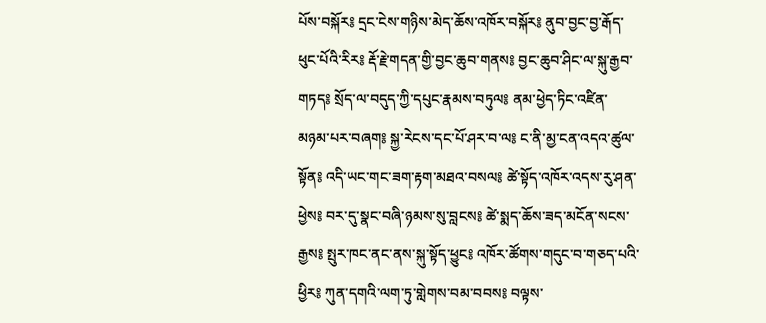པོས་བསྐོར༔ དྲང་ངེས་གཉིས་མེད་ཆོས་འཁོར་བསྐོར༔ ནུབ་བྱང་བྱ་རྒོད་ཕུང་པོའི་རིར༔ རྡོ་རྗེ་གདན་གྱི་བྱང་ཆུབ་གནས༔ བྱང་ཆུབ་ཤིང་ལ་སྐུ་རྒྱབ་གཏད༔ སྲོད་ལ་བདུད་ཀྱི་དཔུང་རྣམས་བཏུལ༔ ནམ་ཕྱེད་ཏིང་འཛིན་མཉམ་པར་བཞག༔ སྐྱ་རེངས་དང་པོ་ཤར་བ་ལ༔ ང་ནི་མྱ་ངན་འདའ་ཚུལ་སྟོན༔ འདི་ཡང་གང་ཟག་རྟག་མཐའ་བསལ༔ ཚེ་སྟོད་འཁོར་འདས་རུ་ཤན་ཕྱེས༔ བར་དུ་སྣང་བཞི་ཉམས་སུ་བླངས༔ ཚེ་སྨད་ཆོས་ཟད་མངོན་སངས་རྒྱས༔ སྤུར་ཁང་ནང་ནས་སྐུ་སྟོད་ཕྱུང༔ འཁོར་ཚོགས་གདུང་བ་གཅད་པའི་ཕྱིར༔ ཀུན་དགའི་ལག་ཏུ་གླེགས་བམ་བབས༔ བལྟས་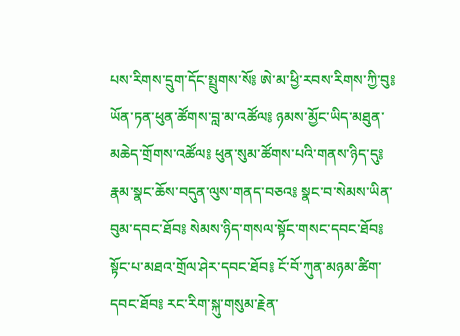པས་རིགས་དྲུག་དོང་སྤྲུགས་སོ༔ ཨེ་མ་ཕྱི་རབས་རིགས་ཀྱི་བུ༔ ཡོན་ཏན་ཕུན་ཚོགས་བླ་མ་འཚོལ༔ ཉམས་མྱོང་ཡིད་མཐུན་མཆེད་གྲོགས་འཚོལ༔ ཕུན་སུམ་ཚོགས་པའི་གནས་ཉིད་དུ༔ རྣམ་སྣང་ཆོས་བདུན་ལུས་གནད་བཅའ༔ སྣང་བ་སེམས་ཡིན་བུམ་དབང་ཐོབ༔ སེམས་ཉིད་གསལ་སྟོང་གསང་དབང་ཐོབ༔ སྟོང་པ་མཐའ་གྲོལ་ཤེར་དབང་ཐོབ༔ ངོ་བོ་ཀུན་མཉམ་ཚིག་དབང་ཐོབ༔ རང་རིག་སྐུ་གསུམ་རྗེན་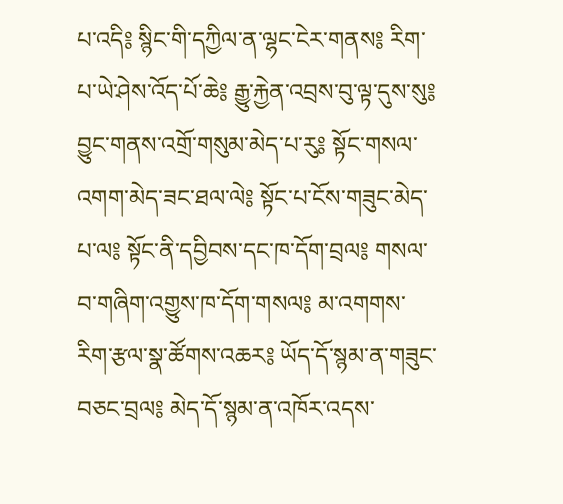པ་འདི༔ སྙིང་གི་དཀྱིལ་ན་ལྷང་ངེར་གནས༔ རིག་པ་ཡེ་ཤེས་འོད་པོ་ཆེ༔ རྒྱུ་རྐྱེན་འབྲས་བུ་ལྟ་དུས་སུ༔ བྱུང་གནས་འགྲོ་གསུམ་མེད་པ་རུ༔ སྟོང་གསལ་འགག་མེད་ཟང་ཐལ་ལེ༔ སྟོང་པ་ངོས་གཟུང་མེད་པ་ལ༔ སྟོང་ནི་དབྱིབས་དང་ཁ་དོག་བྲལ༔ གསལ་བ་གཞིག་འགྱུས་ཁ་དོག་གསལ༔ མ་འགགས་རིག་རྩལ་སྣ་ཚོགས་འཆར༔ ཡོད་དོ་སྙམ་ན་གཟུང་བཅང་བྲལ༔ མེད་དོ་སྙམ་ན་འཁོར་འདས་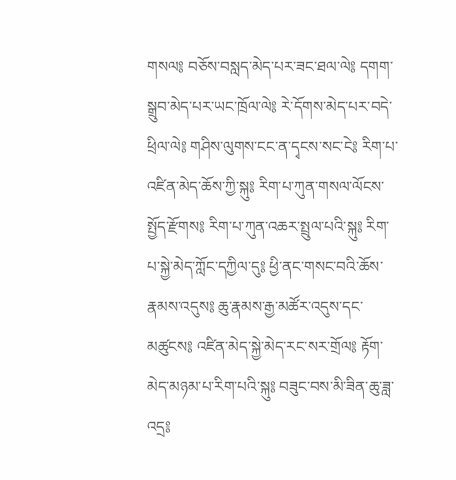གསལ༔ བཅོས་བསླད་མེད་པར་ཟང་ཐལ་ལེ༔ དགག་སྒྲུབ་མེད་པར་ཡང་ཁྲོལ་ལེ༔ རེ་དོགས་མེད་པར་བདེ་ཕྲིལ་ལེ༔ གཤིས་ལུགས་ངང་ན་དྭངས་སང་ངེ༔ རིག་པ་འཛིན་མེད་ཆོས་ཀྱི་སྐུ༔ རིག་པ་ཀུན་གསལ་ལོངས་སྤྱོད་རྫོགས༔ རིག་པ་ཀུན་འཆར་སྤྲུལ་པའི་སྐུ༔ རིག་པ་སྐྱེ་མེད་ཀློང་དཀྱིལ་དུ༔ ཕྱི་ནང་གསང་བའི་ཆོས་རྣམས་འདུས༔ ཆུ་རྣམས་རྒྱ་མཚོར་འདུས་དང་མཚུངས༔ འཛིན་མེད་སྐྱེ་མེད་རང་སར་གྲོལ༔ རྟོག་མེད་མཉམ་པ་རིག་པའི་སྐུ༔ བཟུང་བས་མི་ཟིན་ཆུ་ཟླ་འདྲ༔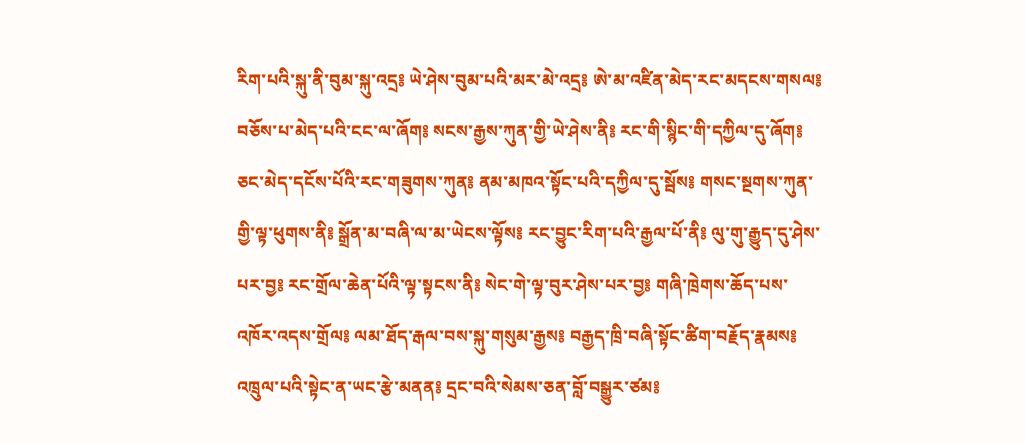རིག་པའི་སྐུ་ནི་བུམ་སྐུ་འདྲ༔ ཡེ་ཤེས་བུམ་པའི་མར་མེ་འདྲ༔ ཨེ་མ་འཛིན་མེད་རང་མདངས་གསལ༔ བཅོས་པ་མེད་པའི་ངང་ལ་ཞོག༔ སངས་རྒྱས་ཀུན་གྱི་ཡེ་ཤེས་ནི༔ རང་གི་སྙིང་གི་དཀྱིལ་དུ་ཞོག༔ ཅང་མེད་དངོས་པོའི་རང་གཟུགས་ཀུན༔ ནམ་མཁའ་སྟོང་པའི་དཀྱིལ་དུ་སྦོས༔ གསང་སྔགས་ཀུན་གྱི་ལྟ་ཕུགས་ནི༔ སྒྲོན་མ་བཞི་ལ་མ་ཡེངས་ལྟོས༔ རང་བྱུང་རིག་པའི་རྒྱལ་པོ་ནི༔ ལུ་གུ་རྒྱུད་དུ་ཤེས་པར་བྱ༔ རང་གྲོལ་ཆེན་པོའི་ལྟ་སྟངས་ནི༔ སེང་གེ་ལྟ་བུར་ཤེས་པར་བྱ༔ གཞི་ཁྲེགས་ཆོད་པས་འཁོར་འདས་གྲོལ༔ ལམ་ཐོད་རྒལ་བས་སྐུ་གསུམ་རྒྱས༔ བརྒྱད་ཁྲི་བཞི་སྟོང་ཚིག་བརྗོད་རྣམས༔ འཁྲུལ་པའི་སྟེང་ན་ཡང་རྩེ་མནན༔ དྲང་བའི་སེམས་ཅན་བློ་བསྒྱུར་ཙམ༔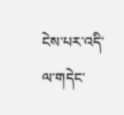ངེས་པར་འདི་ལ་གདེང་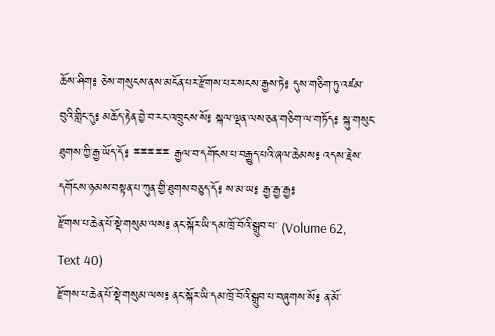ཆོས་ཤིག༔ ཅེས་གསུངས་ནས་མངོན་པར་རྫོགས་པར་སངས་རྒྱས་ཏེ༔ དུས་གཅིག་ཏུ་འཛམ་བུའི་གླིང་དུ༔ མཆོད་རྟེན་བྱེ་བ་རང་འཁྲུངས་སོ༔ སྐལ་ལྡན་ལས་ཅན་གཅིག་ལ་གཏོད༔ སྐུ་གསུང་ཐུགས་ཀྱི་རྒྱ་ཡོད་དོ༔ ྈྈྈྈྈ རྒྱལ་བ་དགོངས་པ་བརྒྱུད་པའི་ཞལ་ཆེམས༔ འདས་རྗེས་དགོངས་ཉམས་བསྟན་པ་ཀུན་གྱི་ཐུགས་བཅུད་དོ༔ ས་མ་ཡ༔ རྒྱ་རྒྱ་རྒྱ༔
རྫོགས་པ་ཆེན་པོ་སྡེ་གསུམ་ལས༔ ནང་སྐོར་ཡི་དམ་ཁྲོ་བོའི་སྒྲུབ་པ་ (Volume 62, Text 40)
རྫོགས་པ་ཆེན་པོ་སྡེ་གསུམ་ལས༔ ནང་སྐོར་ཡི་དམ་ཁྲོ་བོའི་སྒྲུབ་པ་བཞུགས་སོ༔ ན་མོ་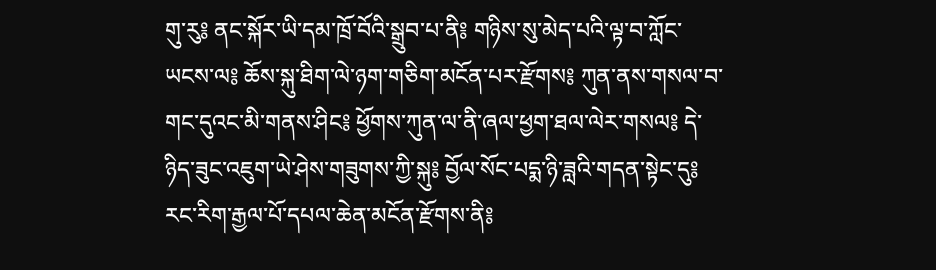གུ་རུ༔ ནང་སྐོར་ཡི་དམ་ཁྲོ་བོའི་སྒྲུབ་པ་ནི༔ གཉིས་སུ་མེད་པའི་ལྟ་བ་ཀློང་ཡངས་ལ༔ ཆོས་སྐུ་ཐིག་ལེ་ཉག་གཅིག་མངོན་པར་རྫོགས༔ ཀུན་ནས་གསལ་བ་གང་དུའང་མི་གནས་ཤིང༔ ཕྱོགས་ཀུན་ལ་ནི་ཞལ་ཕྱག་ཐལ་ལེར་གསལ༔ དེ་ཉིད་ཟུང་འཇུག་ཡེ་ཤེས་གཟུགས་ཀྱི་སྐུ༔ བྱོལ་སོང་པདྨ་ཉི་ཟླའི་གདན་སྟེང་དུ༔ རང་རིག་རྒྱལ་པོ་དཔལ་ཆེན་མངོན་རྫོགས་ནི༔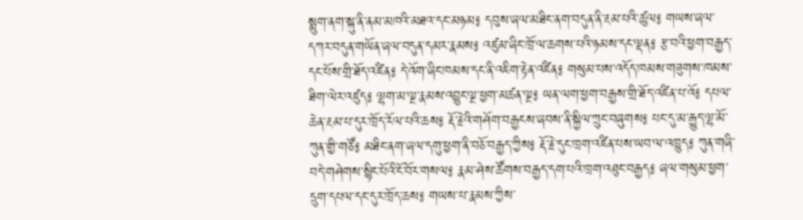སྨུག་ནག་སྐུ་ནི་ནམ་མཁའི་མཐའ་དང་མཉམ༔ དབུས་ཞལ་མཐིང་ནག་བདུན་ནི་རྔམ་པའི་ཚུལ༔ གཡས་ཞལ་དཀར་བདུན་གཡོན་ཞལ་བདུན་དམར་རྣམས༔ འཛུམ་ཞིང་ཁྲོ་ལ་ཆགས་པའི་ཉམས་དང་ལྡན༔ རྩ་བའི་ཕྱག་བརྒྱད་དང་པོས་གྲི་ཐོད་འཛིན༔ དེ་འོག་ཞིང་ཁམས་དང་ནི་འཇིག་རྟེན་འཛིན༔ གསུམ་པས་འདོད་ཁམས་གཟུགས་ཁམས་ཐིག་ལེར་འཛུད༔ ལྷག་མ་ལྔ་རྣམས་འབྱུང་ལྔ་ཕྱག་མཚན་ལྔ༔ ཡན་ལག་ཕྱག་བརྒྱས་གྲི་ཐོད་འཛིན་པ་འོ༔ དཔལ་ཆེན་རྔམ་པ་དུར་ཁྲོད་རོལ་པའི་ཆས༔ རྡོ་རྗེའི་གཤོག་བརྒྱངས་ཞབས་ནི་སྐྱིལ་ཀྲུང་བཞུགས༔ པང་དུ་མ་རྒྱུད་ལྷ་མོ་ཀུན་གྱི་གཙོ༔ མཐིང་ནག་ཞལ་དགུ་ཕྱག་ནི་བཅོ་བརྒྱད་ཀྱིས༔ རྡོ་རྗེ་དུང་ཁྲག་འཛིན་པས་ཡབ་ལ་འཁྱུད༔ ཀུན་གཞི་བདེ་གཤེགས་སྙིང་པོའི་ངོ་བོར་གསལ༔ རྣམ་ཤེས་ཚོགས་བརྒྱད་དག་པའི་ཁྲག་འཐུང་བརྒྱད༔ ཞལ་གསུམ་ཕྱག་དྲུག་དཔལ་དང་དུར་ཁྲོད་ཆས༔ གཡས་པ་རྣམས་ཀྱིས་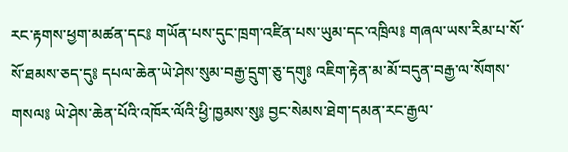རང་རྟགས་ཕྱག་མཚན་དང༔ གཡོན་པས་དུང་ཁྲག་འཛིན་པས་ཡུམ་དང་འཁྲིལ༔ གཞལ་ཡས་རིམ་པ་སོ་སོ་ཐམས་ཅད་དུ༔ དཔལ་ཆེན་ཡེ་ཤེས་སུམ་བརྒྱ་དྲུག་ཅུ་དགུ༔ འཇིག་རྟེན་མ་མོ་བདུན་བརྒྱ་ལ་སོགས་གསལ༔ ཡེ་ཤེས་ཆེན་པོའི་འཁོར་ལོའི་ཕྱི་ཁྱམས་སུ༔ བྱང་སེམས་ཐེག་དམན་རང་རྒྱལ་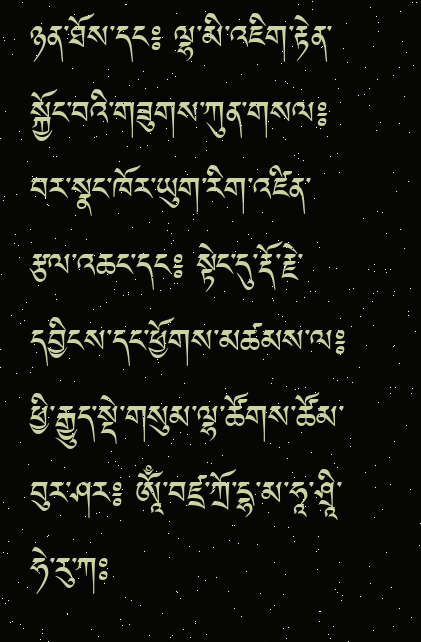ཉན་ཐོས་དང༔ ལྷ་མི་འཇིག་རྟེན་སྐྱོང་བའི་གཟུགས་ཀུན་གསལ༔ བར་སྣང་ཁོར་ཡུག་རིག་འཛིན་རྩལ་འཆང་དང༔ སྟེང་དུ་རྡོ་རྗེ་དབྱིངས་དང་ཕྱོགས་མཚམས་ལ༔ ཕྱི་རྒྱུད་སྡེ་གསུམ་ལྷ་ཚོགས་ཚོམ་བུར་ཤར༔ ཨཱོྃ་བཛྲ་ཀྲོ་དྷ་མ་ཧཱ་ཤྲཱི་ཧེ་རུ་ཀཿ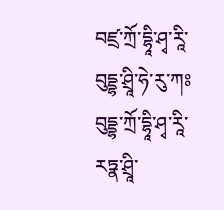བཛྲ་ཀྲོ་དྷཱི་ཤྭ་རཱི་བུདྡྷ་ཤྲཱི་ཧེ་རུ་ཀཿབུདྡྷ་ཀྲོ་དྷཱི་ཤྭ་རཱི་རཏྣ་ཤྲཱི་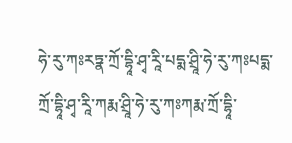ཧེ་རུ་ཀཿརཏྣ་ཀྲོ་དྷཱི་ཤྭ་རཱི་པདྨ་ཤྲཱི་ཧེ་རུ་ཀཿཔདྨ་ཀྲོ་དྷཱི་ཤྭ་རཱི་ཀརྨ་ཤྲཱི་ཧེ་རུ་ཀཿཀརྨ་ཀྲོ་དྷཱི་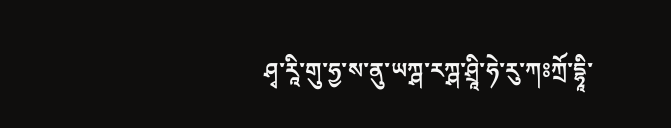ཤྭ་རཱི་གུ་ཧྱ་ས་ནུ་ཡཀྴ་རཀྴ་ཤྲཱི་ཧེ་རུ་ཀཿཀྲོ་དྷཱི་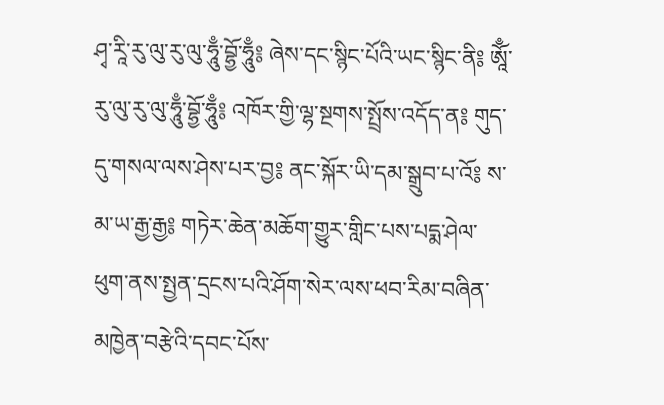ཤྭ་རཱི་རུ་ལུ་རུ་ལུ་ཧཱུྃ་བྷྱོ་ཧཱུྃ༔ ཞེས་དང་སྙིང་པོའི་ཡང་སྙིང་ནི༔ ཨཱོྃ་རུ་ལུ་རུ་ལུ་ཧཱུྃ་བྷྱོ་ཧཱུྃ༔ འཁོར་གྱི་ལྷ་སྔགས་སྤྲོས་འདོད་ན༔ གུད་དུ་གསལ་ལས་ཤེས་པར་བྱ༔ ནང་སྐོར་ཡི་དམ་སྒྲུབ་པ་འོ༔ ས་མ་ཡ་རྒྱ་རྒྱ༔ གཏེར་ཆེན་མཆོག་གྱུར་གླིང་པས་པདྨ་ཤེལ་ཕུག་ནས་སྤྱན་དྲངས་པའི་ཤོག་སེར་ལས་ཕབ་རིམ་བཞིན་མཁྱེན་བརྩེའི་དབང་པོས་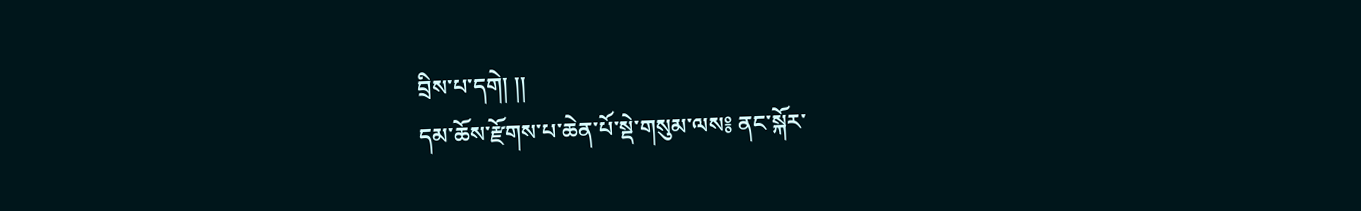བྲིས་པ་དགེ། །།
དམ་ཆོས་རྫོགས་པ་ཆེན་པོ་སྡེ་གསུམ་ལས༔ ནང་སྐོར་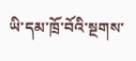ཡི་དམ་ཁྲོ་བོའི་སྔགས་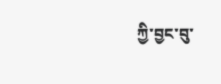ཀྱི་བྱང་བུ་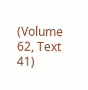(Volume 62, Text 41)